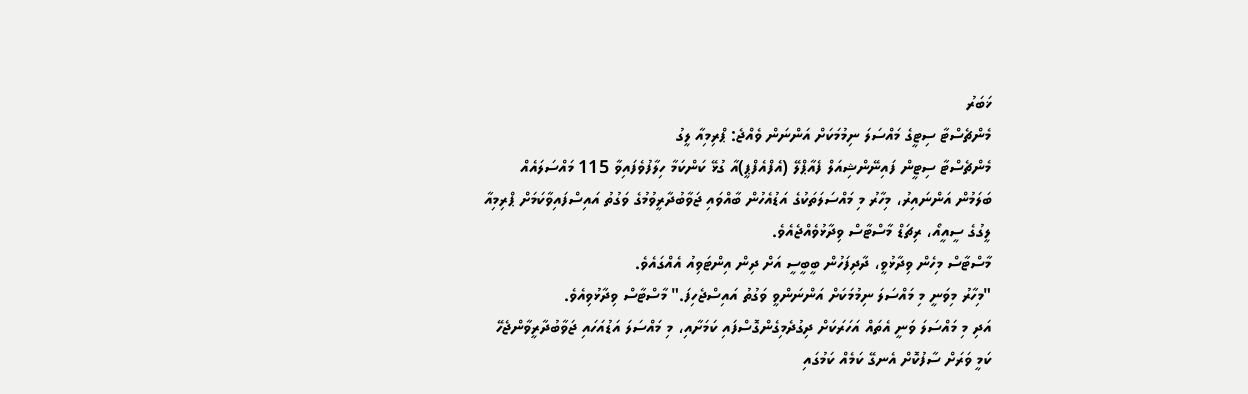ޚަބަރު
މެންޗެސްޓާ ސިޓީގެ މައްސަލަ ނިމުމަކަށް އަންނަން ވެއްޖެ: ޕްރިމިއާ ލީގު
މެންޗެސްޓާ ސިޓީން ފައިނޭންޝިއަލް ފެއާޕްލޭ (އެފްއެފްޕީ)އާ ގުޅޭ ކަންކަމާ ހިލާފުވެފައިވާ 115 މައްސަލައެއް ބަލަމުން އަންނައިރު، މިހާރު މި މައްސަލަތަކުގެ އަޑުއެހުން ބާއްވައި ޖަވާބުދާރީވުމުގެ ވަގުތު އައިސްފައިވާކަމަށް ޕްރިމިއާ ލީގުގެ ސީއީއޯ، ރިޗަޑް މާސްޓާސް ވިދާޅުވެއްޖެއެވެ.
މާސްޓާސް މިހެން ވިދާޅުވީ، ދާދިފަހުން ބީބީސީ އަށް ދިން އިންޓަވިއު އެއްގައެވެ.
"މިހާރު މިވަނީ މި މައްސަލަ ނިމުމަކަށް އަންނަންވީ ވަގުތު އައިސްޖެހިފަ." މާސްޓާސް ވިދާޅުވިއެވެ.
އަދި މި މައްސަލަ ވަނީ އެތައް އަހަރަކަށް ދިގުދެމިގެންގޮސްފައި ކަމަށާއި، މި މައްސަލަ އަޑުއަހައި ޖަވާބުދާރީވާންޖެހޭ ކަމީ ވަރަށް ސާފުކޮށް އެނގޭ ކަމެއް ކަމުގައި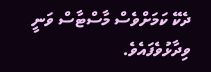ދެކޭ ކަމަށްވެސް މާސްޓާސް ވަނީ ވިދާޅުވެފައެވެ.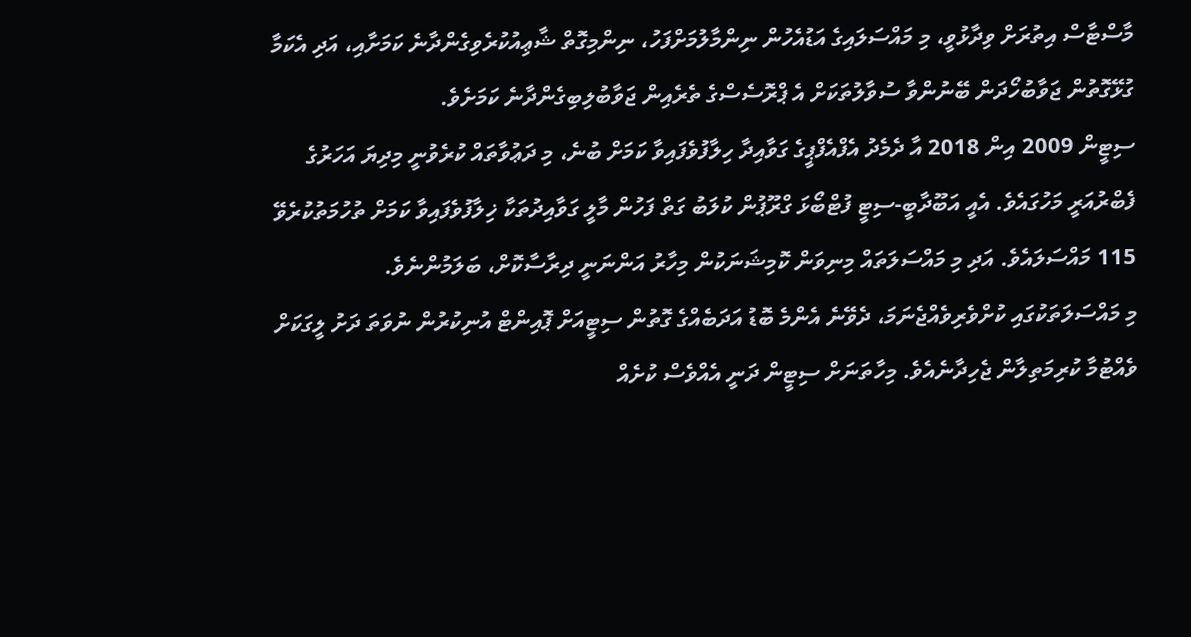މާސްޓާސް އިތުރަށް ވިދާޅުވީ، މި މައްސަލައިގެ އަޑުއެހުން ނިންމާލުމަށްފަހު، ނިންމިގޮތް ޝާޢިއުކުރެވިގެންދާނެ ކަމަށާއި، އަދި އެކަމާ ގުޅޭގޮތުން ޖަވާބުހޯދަން ބޭނުންވާ ސުވާލުތަކަށް އެ ޕްރޮސެސްގެ ތެރެއިން ޖަވާބުލިބިގެންދާނެ ކަމަށެވެ.
ސިޓީން 2009 އިން 2018 އާ ދެމެދު އެފްއެފްޕީގެ ގަވާއިދާ ހިލާފުވެފައިވާ ކަމަށް ބުނެ، މި ދަޢުވާތައް ކުރެވުނީ މިދިޔަ އަހަރުގެ ފެބްރުއަރީ މަހުގައެވެ. އެއީ އަބޫދާބީ-ސިޓީ ފުޓްބޯޅަ ގްރޫޕުން ކުލަބު ގަތް ފަހުން މާލީ ގަވާއިދުތަކާ ޚިލާފުވެފައިވާ ކަމަށް ތުހުމަތުކުރެވޭ 115 މައްސަލައެވެ. އަދި މި މައްސަލަތައް މިނިވަން ކޮމިޝަނަކުން މިހާރު އަންނަނީ ދިރާސާކޮށް، ބަލަމުންނެވެ.
މި މައްސަލަތަކުގައި ކުށްވެރިވެއްޖެނަމަ، ދެވޭނެ އެންމެ ބޮޑު އަދަބެއްގެ ގޮތުން ސިޓީއަށް ޕޮއިންޓް އުނިކުރުން ނުވަތަ ދަށު ލީގަކަށް ވެއްޓުމާ ކުރިމަތިލާން ޖެހިދާނެއެވެ. މިހާތަނަށް ސިޓީން ދަނީ އެއްވެސް ކުށެއް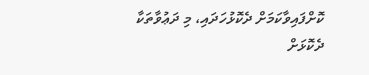ކޮށްފައިވާކަމަށް ދެކޮޅުހަދައި، މި ދަޢުވާތަކާ ދެކޮޅަށް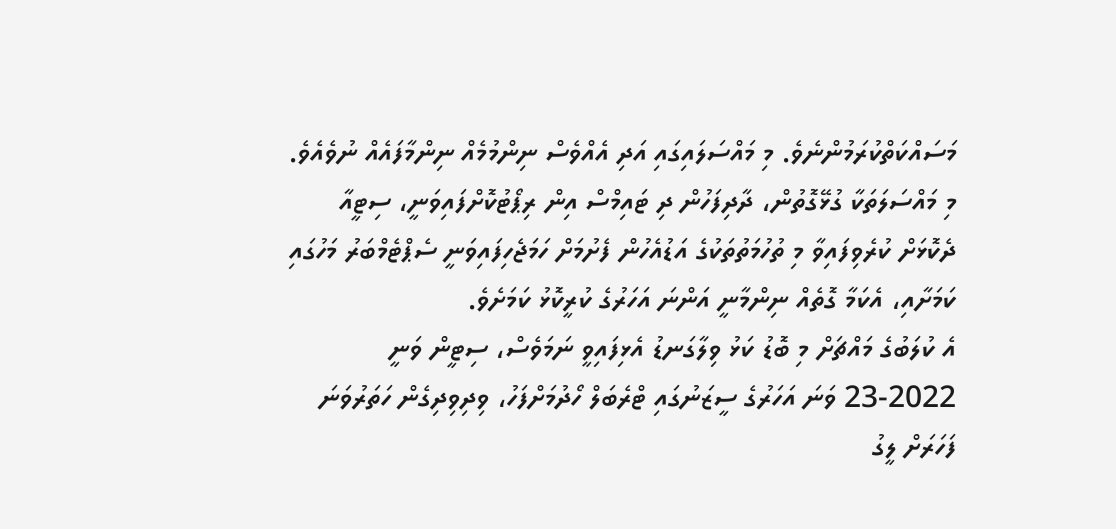މަސައްކަތްކުރަމުންނެވެ. މި މައްސަލައިގައި އަދި އެއްވެސް ނިންމުމެއް ނިންމާފައެއް ނުވެއެވެ.
މި މައްސަލަތަކާ ގުޅޭގޮތުން، ދާދިފަހުން ދި ޓައިމްސް އިން ރިޕޯޓުކޮށްފައިވަނީ، ސިޓީއާ ދެކޮޅަށް ކުރެވިފައިވާ މި ތުހުމަތުތަކުގެ އަޑުއެހުން ފެށުމަށް ހަމަޖެހިފައިވަނީ ސެޕްޓެމްބަރު މަހުގައި ކަމަށާއި، އެކަމާ ގޮތެއް ނިންމާނީ އަންނަ އަހަރުގެ ކުރީކޮޅު ކަމަށެވެ.
އެ ކުލަބުގެ މައްޗަށް މި ބޮޑު ކަޅު ވިލާގަނޑު އެޅިފައިވީ ނަމަވެސް، ސިޓީން ވަނީ 2022-23 ވަނަ އަހަރުގެ ސީޒަނުގައި ޓްރެބަލް ހޯދުމަށްފަހު، ވިދިވިދިގެން ހަތަރުވަނަ ފަހަރަށް ލީގު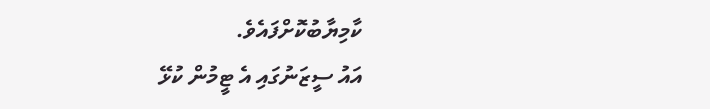ކާމިޔާބުކޮށްފައެވެ.
އައު ސީޒަނުގައި އެ ޓީމުން ކުޅޭ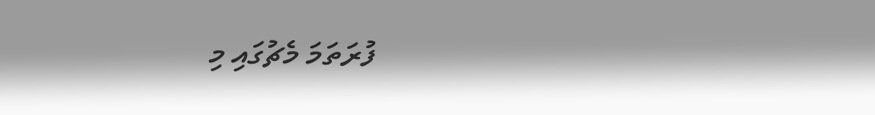ފުރަތަމަ މެޗުގައި މި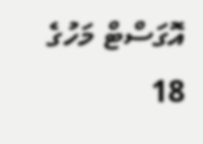އޮގަސްޓް މަހުގެ 18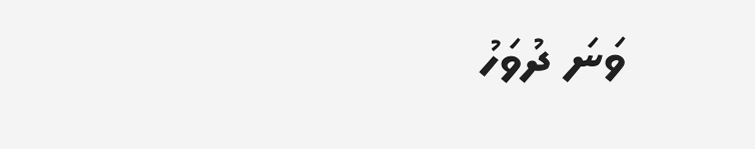ވަނަ ދުވަހު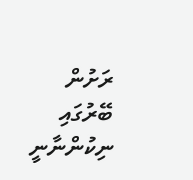ރަށުން ބޭރުގައި ނިކުންނާނީ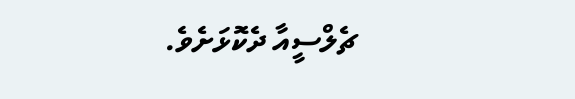ޗެލްސީއާ ދެކޮޅަށެވެ.